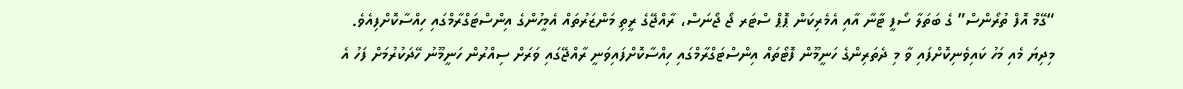“ގޭމް އޮފް ތުރޯންސް” ގެ ބަތަލާ ސޯފީ ޓާނާ އާއި އެމެރިކަން ޕޮޕް ސްޓަރ ޖޯ ޖޯނަސް، ރާއްޖޭގެ ރީތި މަންޒަރުތައް އެމީހުންގެ އިންސްޓަގްރާމްގައި ހިއްސާކޮށްފިއެވެ.
މިދިޔަ މެއި މަހު ކައިވެނިކޮށްފައި ވާ މި ދެތަރިންގެ ހަނީމޫން ފޮޓޯތައް އިންސްޓަގްރާމްގައި ހިއްސާކޮށްފައިވަނީ ރާއްޖޭގައި ވަރަށް ސިއްރުން ހަނީމޫނު ހޭދަކުރުމަށް ފަހު އެ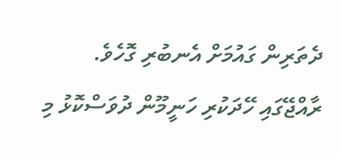ދެތަރިން ގައުމަށް އެނބުރި ގޮހެވެ. ރާއްޖޭގައި ހޭދަކުރި ހަނީމޫން ދުވަސްކޮޅު މި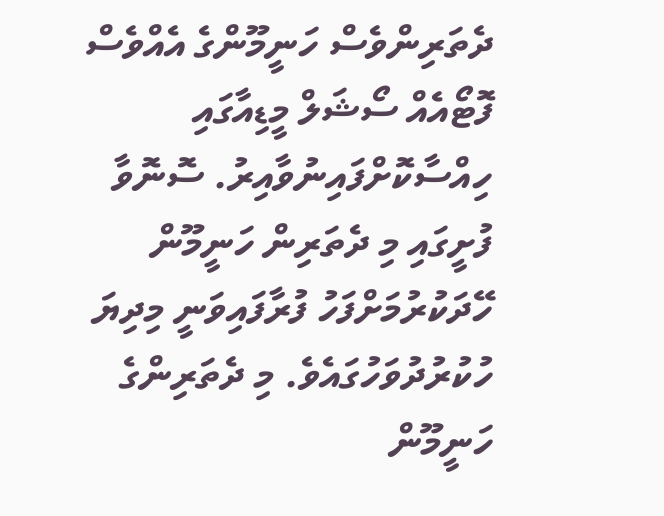ދެތަރިންވެސް ހަނީމޫންގެ އެއްވެސް ފޮޓޯއެއް ސޯޝަލް މީޑިއާގައި ހިއްސާކޮށްފައިނުވާއިރު. ސޮނޮވާ ފުށީގައި މި ދެތަރިން ހަނީމޫން ހޭދަކުރުމަށްފަހު ފުރާފައިވަނީ މިދިޔަ ހުކުރުދުވަހުގައެވެ. މި ދެތަރިންގެ ހަނީމޫން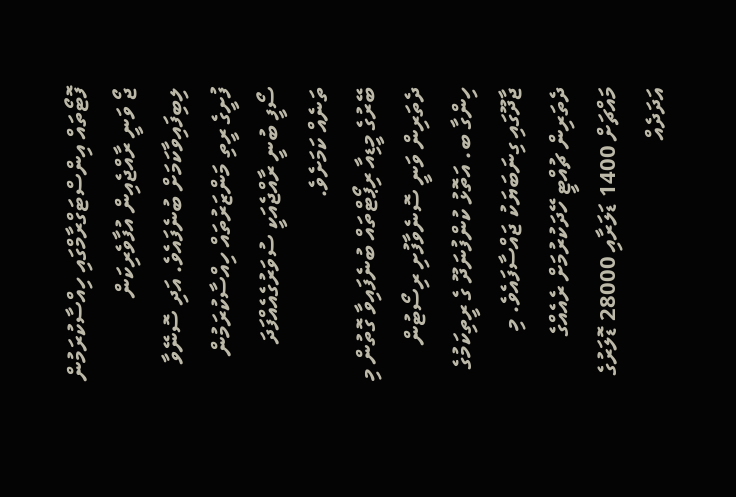ފޮޓޯތައް އިންސްޓަގްރާމްގައި ހިއްސާކުރަމުން ޖޯ ވަނީ ރާއްޖެއިން އުފާވެރިކަން ލިބިފައިވާކަމަށް ބުނެފައެވެ. އަދި ސޮނޭވާ ފުށީގެ ރީތި މަންޒަރުތައް ހިއްސާކުރަމުން ސޯފީ ބުނީ ރާއްޖެއަކީ ސުވަރުގެއެއްފަދަ ތަނެއް ކަމަށެވެ.
ބޭރުގެ މީޑިއާ ރިޕޯޓްތައް ބުނެފައިވާ ގޮތުން މި ދެތަރިން ވަނީ ސޮނެވާފުށި ރިސޯޓުން ހިންގާ ބ. އަތޮޅު ކުންފުނަދޫ ގެ ރީތިކަމުގެ ޖާދޫގައި ގިނަބަޔަކު ޖައްސާފައެވެ. މި ދެތަރިން ޗުއްޓީ ހޭދަކުރުމަށް ރެއެއްގެ މައްޗަށް 1400 ޑަލަރާއި 28000 ޑޮލަރުގެ އަދަދެއް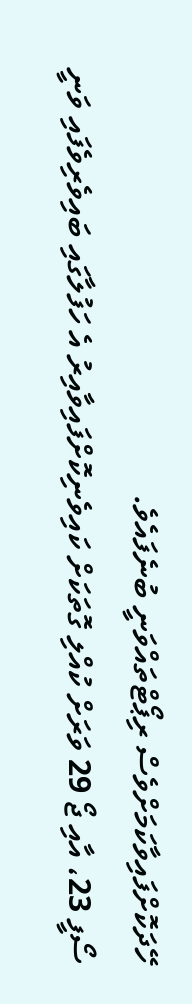ހޭދަކޮށްފައިވާކަމަށްވެސް ރިޕޯޓްތައްވަނީ ބުނެފައެވެ.
ސޯފީ 23، އާއި ޖޯ 29 ވަރަށް ކުއްލި ގޮތަކަށް ކައިވެނިކޮށްފައިވާއިރު އެ ހަފުލާގައި ބައިވެރިވެފައި ވަނީ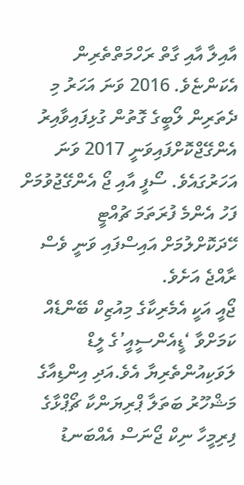އާއިލާ އާއި ގާތް ރަހްމަތްތެރިން އެކަންޏެވެ. 2016 ވަނަ އަހަރު މި ދެތަރިން ލޯބީގެ ގޮތުން ގުޅިފައިވާއިރު އެންގޭޖްކޮށްފައިވަނީ 2017 ވަނަ އަހަރުގައެވެ. ސޯފީ އާއި ޖޯ އެންގޭޖުވުމަށް ފަހު އެންމެ ފުރަތަމަ ޗުއްޓީ ހޭދަކޮށްލުމަށް އައިސްފައި ވަނީ ވެސް ރާއްޖެ އަށެވެ.
ޖޯއީ އަކީ އެމެރިކާގެ މިއުޒިކް ބޭންޑެއް ކަމަށްވާ ‘ޑީއެންސީއީ’ގެ ލީޑް ލަވަކިއުންތެރިޔާ އެވެ.އަދި އިންޑިއާގެ މަޝްހޫރު ބަތަލާ ޕްރިޔަންކާ ޗޯޕްޅާގެ ފިރިމީހާ ނިކް ޖޯނަސް އެއްބަނޑު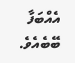އެއްބަފާ ބޭބެއެވެ.